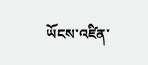ཡོངས་འཛིན་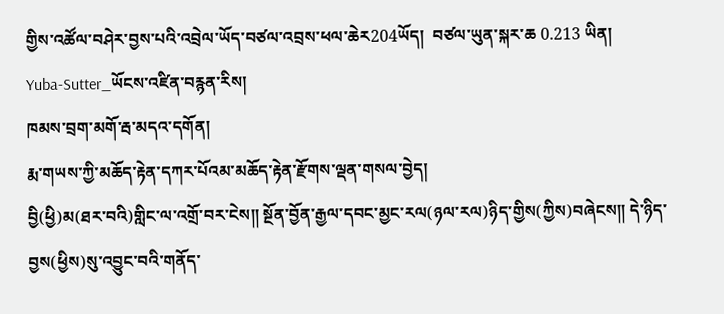གྱིས་འཚོལ་བཤེར་བྱས་པའི་འབྲེལ་ཡོད་བཙལ་འབྲས་ཕལ་ཆེར204ཡོད།  བཙལ་ཡུན་སྐར་ཆ 0.213 ཡིན།
Yuba-Sutter_ཡོངས་འཛིན་བརྙན་རིས།
ཁམས་བྲག་མགོ་རྦ་མདའ་དགོན།
རྨ་གཡས་ཀྱི་མཆོད་རྟེན་དཀར་པོའམ་མཆོད་རྟེན་རྫོགས་ལྡན་གསལ་བྱེད།
བྱི(ཕྱི)མ(ཐར་བའི)གླིང་ལ་འགྲོ་བར་ངེས༎ སྔོན་བྱོན་རྒྱལ་དབང་མྱང་རལ(ཉལ་རལ)ཉིད་གྱིས(ཀྱིས)བཞེངས༎ དེ་ཉིད་བྱས(ཕྱིས)སུ་འབྱུང་བའི་གནོད་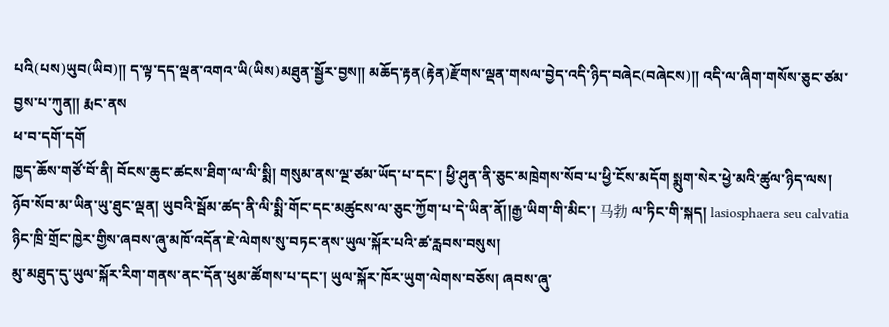པའི(པས)ཡུབ(ཡིབ)༎ ད་ལྟ་དད་ལྡན་འགའ་ཡི(ཡིས)མཐུན་སྦྱོར་བྱས༎ མཆོད་རྟན(རྟེན)རྫོགས་ལྡན་གསལ་བྱེད་འདི་ཉིད་བཞེང(བཞེངས)༎ འདི་ལ་ཞིག་གསོས་ཅུང་ཙམ་བྱས་པ་ཀུན༎ རྨང་ནས
ཕ་བ་དགོ་དགོ
ཁྱད་ཆོས་གཙོ་བོ་ནི། བོངས་ཆུང་ཚངས་ཐིག་ལ་ལི་སྨི། གསུམ་ནས་ལྔ་ཙམ་ཡོད་པ་དང་། ཕྱི་ཤུན་ནི་ཅུང་མཁྲེགས་སོབ་པ་ཕྱི་ངོས་མདོག སྨུག་སེར་ཕྱེ་མའི་ཚུལ་ཉིད་ལས། ཉོབ་སོབ་མ་ཡིན་ཡུ་ཐུང་ལྡན། ཡུབའི་སྦོམ་ཚད་ནི་ལི་སྨི་གོང་དང་མཚུངས་ལ་ཅུང་ཀྱོག་པ་དེ་ཡིན་ནོ།།རྒྱ་ཡིག་གི་མིང་། 马勃 ལ་ཏིང་གི་སྐད། lasiosphaera seu calvatia
ཉིང་ཁྲི་གྲོང་ཁྱེར་གྱིས་ཞབས་ཞུ་མཁོ་འདོན་ཇེ་ལེགས་སུ་བཏང་ནས་ཡུལ་སྐོར་པའི་ཚ་རླབས་བསུས།
མུ་མཐུད་དུ་ཡུལ་སྐོར་རིག་གནས་ནང་དོན་ཕུམ་ཚོགས་པ་དང་། ཡུལ་སྐོར་ཁོར་ཡུག་ལེགས་བཅོས། ཞབས་ཞུ་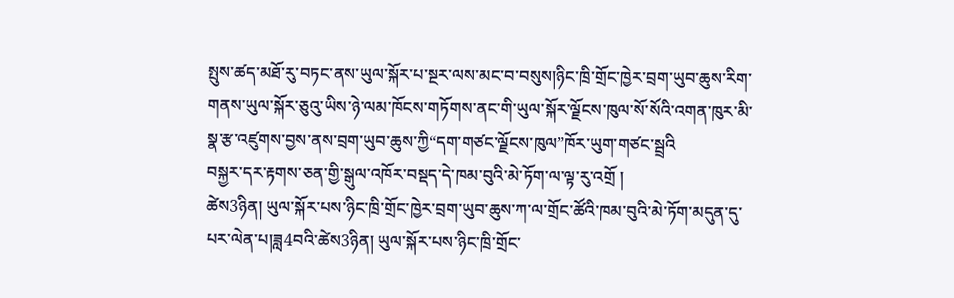སྤུས་ཚད་མཐོ་རུ་བཏང་ནས་ཡུལ་སྐོར་པ་སྔར་ལས་མང་བ་བསུས།ཉིང་ཁྲི་གྲོང་ཁྱེར་བྲག་ཡུབ་ཆུས་རིག་གནས་ཡུལ་སྐོར་ཅུའུ་ཡིས་ཉེ་ལམ་ཁོངས་གཏོགས་ནང་གི་ཡུལ་སྐོར་ལྗོངས་ཁུལ་སོ་སོའི་འགན་ཁུར་མི་སྣ་རྩ་འཛུགས་བྱས་ནས་བྲག་ཡུབ་ཆུས་ཀྱི“དག་གཙང་ལྗོངས་ཁུལ”ཁོར་ཡུག་གཙང་སྦྲའི
བསྐྱར་དར་རྟགས་ཅན་གྱི་སྒུལ་འཁོར་བསྡད་དེ་ཁམ་བུའི་མེ་ཏོག་ལ་ལྟ་རུ་འགྲོ །
ཚེས3ཉིན། ཡུལ་སྐོར་པས་ཉིང་ཁྲི་གྲོང་ཁྱེར་བྲག་ཡུབ་ཆུས་ཀ་ལ་གྲོང་ཚོའི་ཁམ་བུའི་མེ་ཏོག་མདུན་དུ་པར་ལེན་པ།ཟླ4བའི་ཚེས3ཉིན། ཡུལ་སྐོར་པས་ཉིང་ཁྲི་གྲོང་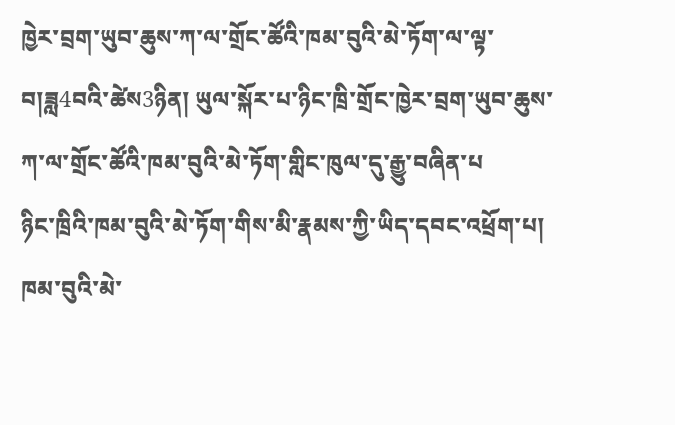ཁྱེར་བྲག་ཡུབ་ཆུས་ཀ་ལ་གྲོང་ཚོའི་ཁམ་བུའི་མེ་ཏོག་ལ་ལྟ་བ།ཟླ4བའི་ཚེས3ཉིན། ཡུལ་སྐོར་པ་ཉིང་ཁྲི་གྲོང་ཁྱེར་བྲག་ཡུབ་ཆུས་ཀ་ལ་གྲོང་ཚོའི་ཁམ་བུའི་མེ་ཏོག་གླིང་ཁུལ་དུ་རྒྱུ་བཞིན་པ
ཉིང་ཁྲིའི་ཁམ་བུའི་མེ་ཏོག་གིས་མི་རྣམས་ཀྱི་ཡིད་དབང་འཕྲོག་པ།
ཁམ་བུའི་མེ་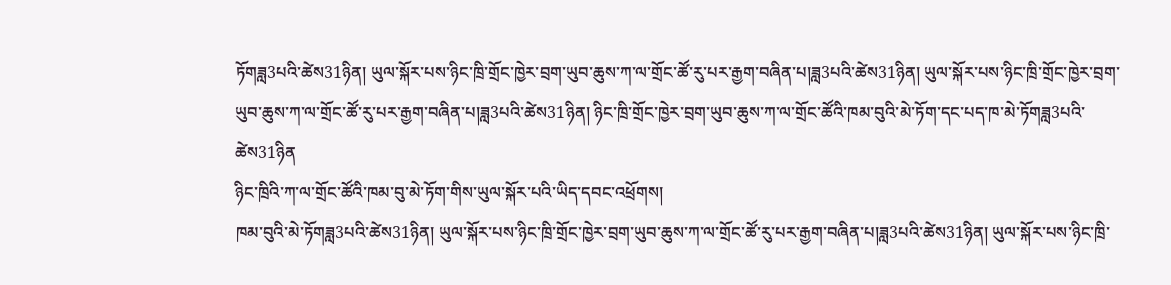ཏོགཟླ3པའི་ཚེས31ཉིན། ཡུལ་སྐོར་པས་ཉིང་ཁྲི་གྲོང་ཁྱེར་བྲག་ཡུབ་ཆུས་ཀ་ལ་གྲོང་ཚོ་རུ་པར་རྒྱག་བཞིན་པ།ཟླ3པའི་ཚེས31ཉིན། ཡུལ་སྐོར་པས་ཉིང་ཁྲི་གྲོང་ཁྱེར་བྲག་ཡུབ་ཆུས་ཀ་ལ་གྲོང་ཚོ་རུ་པར་རྒྱག་བཞིན་པ།ཟླ3པའི་ཚེས31ཉིན། ཉིང་ཁྲི་གྲོང་ཁྱེར་བྲག་ཡུབ་ཆུས་ཀ་ལ་གྲོང་ཚོའི་ཁམ་བུའི་མེ་ཏོག་དང་པད་ཁ་མེ་ཏོགཟླ3པའི་ཚེས31ཉིན
ཉིང་ཁྲིའི་ཀ་ལ་གྲོང་ཚོའི་ཁམ་བུ་མེ་ཏོག་གིས་ཡུལ་སྐོར་པའི་ཡིད་དབང་འཕྲོགས།
ཁམ་བུའི་མེ་ཏོགཟླ3པའི་ཚེས31ཉིན། ཡུལ་སྐོར་པས་ཉིང་ཁྲི་གྲོང་ཁྱེར་བྲག་ཡུབ་ཆུས་ཀ་ལ་གྲོང་ཚོ་རུ་པར་རྒྱག་བཞིན་པ།ཟླ3པའི་ཚེས31ཉིན། ཡུལ་སྐོར་པས་ཉིང་ཁྲི་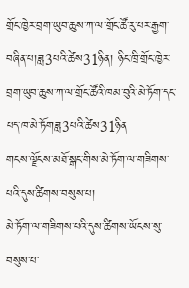གྲོང་ཁྱེར་བྲག་ཡུབ་ཆུས་ཀ་ལ་གྲོང་ཚོ་རུ་པར་རྒྱག་བཞིན་པ།ཟླ3པའི་ཚེས31ཉིན། ཉིང་ཁྲི་གྲོང་ཁྱེར་བྲག་ཡུབ་ཆུས་ཀ་ལ་གྲོང་ཚོའི་ཁམ་བུའི་མེ་ཏོག་དང་པད་ཁ་མེ་ཏོགཟླ3པའི་ཚེས31ཉིན
གངས་ལྗོངས་མཐོ་སྒང་གིས་མེ་ཏོག་ལ་གཟིགས་པའི་དུས་ཚིགས་བསུས་པ།
མེ་ཏོག་ལ་གཟིགས་པའི་དུས་ཚིགས་ཡོངས་སུ་བསུས་པ་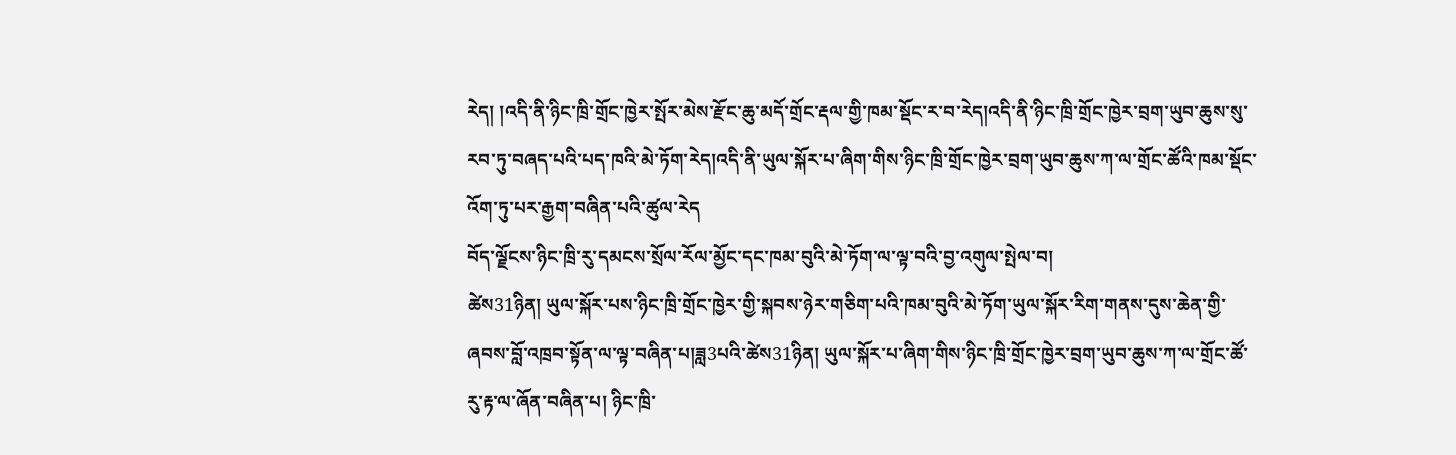རེད། །འདི་ནི་ཉིང་ཁྲི་གྲོང་ཁྱེར་སྤོར་མེས་རྫོང་ཆུ་མདོ་གྲོང་རྡལ་གྱི་ཁམ་སྡོང་ར་བ་རེད།འདི་ནི་ཉིང་ཁྲི་གྲོང་ཁྱེར་བྲག་ཡུབ་ཆུས་སུ་རབ་ཏུ་བཞད་པའི་པད་ཁའི་མེ་ཏོག་རེད།འདི་ནི་ཡུལ་སྐོར་པ་ཞིག་གིས་ཉིང་ཁྲི་གྲོང་ཁྱེར་བྲག་ཡུབ་ཆུས་ཀ་ལ་གྲོང་ཚོའི་ཁམ་སྡོང་འོག་ཏུ་པར་རྒྱག་བཞིན་པའི་ཚུལ་རེད
བོད་ལྗོངས་ཉིང་ཁྲི་རུ་དམངས་སྲོལ་རོལ་མྱོང་དང་ཁམ་བུའི་མེ་ཏོག་ལ་ལྟ་བའི་བྱ་འགུལ་སྤེལ་བ།
ཚེས31ཉིན། ཡུལ་སྐོར་པས་ཉིང་ཁྲི་གྲོང་ཁྱེར་གྱི་སྐབས་ཉེར་གཅིག་པའི་ཁམ་བུའི་མེ་ཏོག་ཡུལ་སྐོར་རིག་གནས་དུས་ཆེན་གྱི་ཞབས་བློ་འཁྲབ་སྟོན་ལ་ལྟ་བཞིན་པ།ཟླ3པའི་ཚེས31ཉིན། ཡུལ་སྐོར་པ་ཞིག་གིས་ཉིང་ཁྲི་གྲོང་ཁྱེར་བྲག་ཡུབ་ཆུས་ཀ་ལ་གྲོང་ཚོ་རུ་རྟ་ལ་ཞོན་བཞིན་པ། ཉིང་ཁྲི་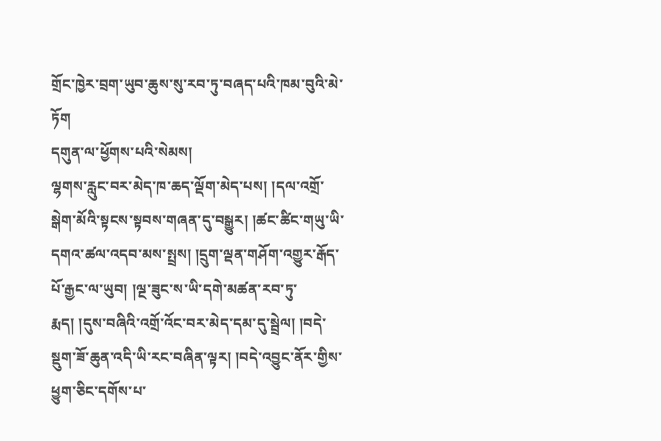གྲོང་ཁྱེར་བྲག་ཡུབ་ཆུས་སུ་རབ་ཏུ་བཞད་པའི་ཁམ་བུའི་མེ་ཏོག
དགུན་ལ་ཕྱོགས་པའི་སེམས།
ལྷགས་རླུང་བར་མེད་ཁ་ཆད་ལྡོག་མེད་པས། །དལ་འགྲོ་སྒེག་མོའི་སྟངས་སྟབས་གཞན་དུ་བསྒྱུར། །ཚང་ཚིང་གཡུ་ཡི་དགའ་ཚལ་འདབ་མས་སྤྲས། །དྲུག་ལྡན་གཤོག་འགྱུར་རྒོད་པོ་རྒྱང་ལ་ཡུབ། །ལྔ་ཟུང་ས་ཡི་དགེ་མཚན་རབ་ཏུ་རྨད། །དུས་བཞིའི་འགྲོ་འོང་བར་མེད་དམ་དུ་སྦྲེལ། །བདེ་སྡུག་ཟོ་ཆུན་འདི་ཡི་རང་བཞིན་ལྟར། །བདེ་འབྱུང་ནོར་གྱིས་ཕྱུག་ཅིང་དགོས་པ་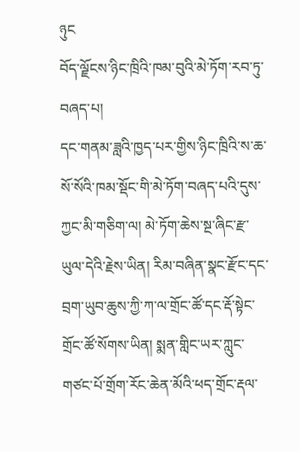ཉུང
བོད་ལྗོངས་ཉིང་ཁྲིའི་ཁམ་བུའི་མེ་ཏོག་རབ་ཏུ་བཞད་པ།
དང་གནམ་ཟླའི་ཁྱད་པར་གྱིས་ཉིང་ཁྲིའི་ས་ཆ་སོ་སོའི་ཁམ་སྡོང་གི་མེ་ཏོག་བཞད་པའི་དུས་ཀྱང་མི་གཅིག་ལ། མེ་ཏོག་ཆེས་སྔ་ཞིང་རྫ་ཡུལ་དེའི་རྗེས་ཡིན། རིམ་བཞིན་སྣང་རྫོང་དང་བྲག་ཡུབ་ཆུས་ཀྱི་ཀ་ལ་གྲོང་ཚོ་དང་རྡོ་སྟེང་གྲོང་ཚོ་སོགས་ཡིན། སྨན་གླིང་ཡར་ཀླུང་གཙང་པོ་གྲོག་རོང་ཆེན་མོའི་ཕད་གྲོང་རྡལ་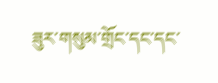ཟུར་གསུམ་གྲོང་དང་དང་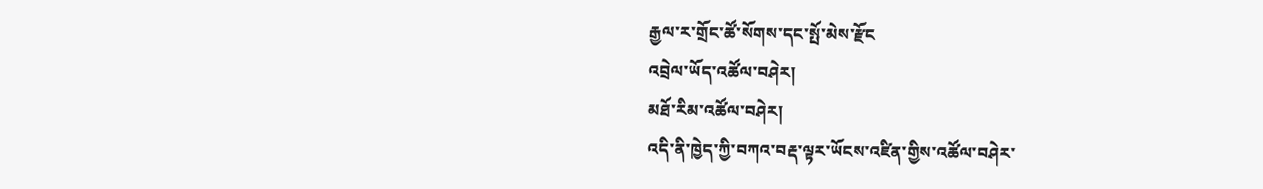རྒྱལ་ར་གྲོང་ཚོ་སོགས་དང་སྤོ་མེས་རྫོང
འབྲེལ་ཡོད་འཚོལ་བཤེར།
མཐོ་རིམ་འཚོལ་བཤེར།
འདི་ནི་ཁྱེད་ཀྱི་བཀའ་བརྡ་ལྟར་ཡོངས་འཛིན་གྱིས་འཚོལ་བཤེར་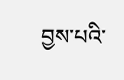བྱས་པའི་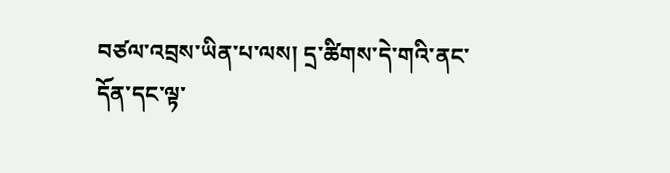བཙལ་འབྲས་ཡིན་པ་ལས། དྲ་ཚིགས་དེ་གའི་ནང་དོན་དང་ལྟ་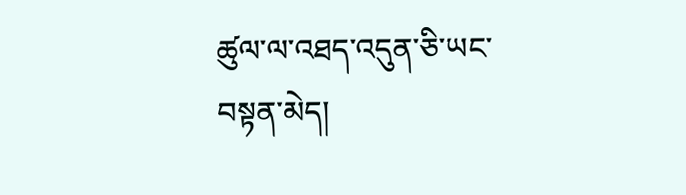ཚུལ་ལ་འཐད་འདུན་ཅི་ཡང་བསྟན་མེད།